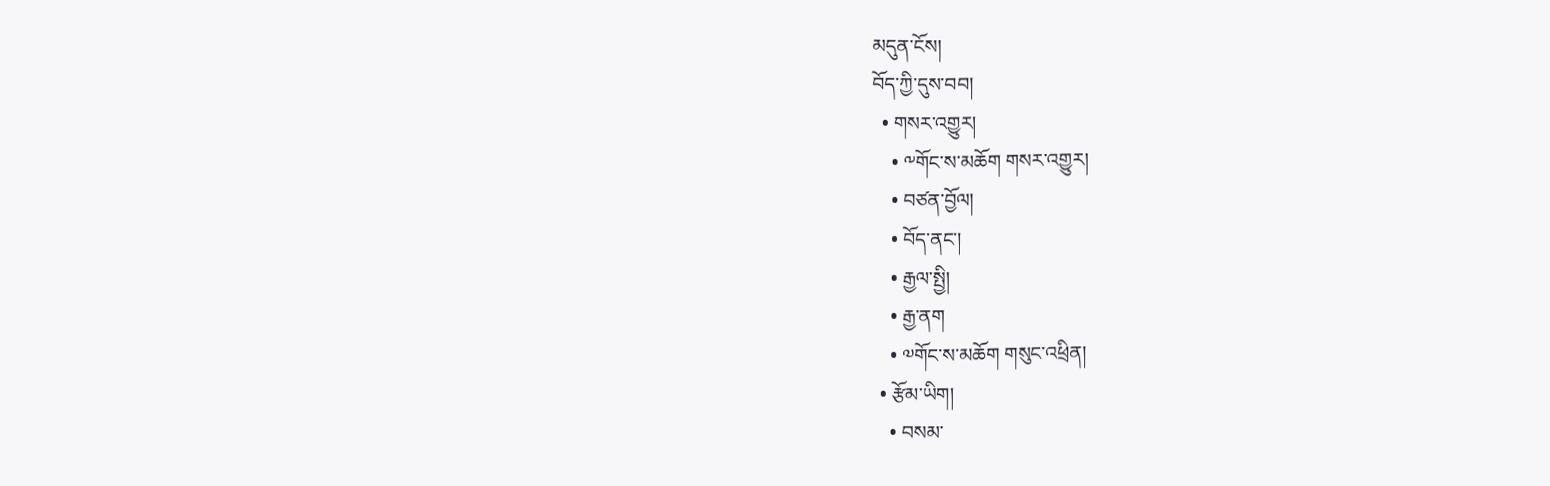མདུན་ངོས།
བོད་ཀྱི་དུས་བབ།
  • གསར་འགྱུར།
    • ༸གོང་ས་མཆོག གསར་འགྱུར།
    • བཙན་བྱོལ།
    • བོད་ནང་།
    • རྒྱལ་སྤྱི།
    • རྒྱ་ནག
    • ༧གོང་ས་མཆོག གསུང་འཕྲིན།
  • རྩོམ་ཡིག།
    • བསམ་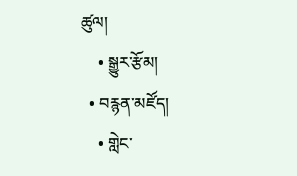ཚུལ།
    • སྒྱུར་རྩོམ།
  • བརྙན་མཛོད།
    • གླེང་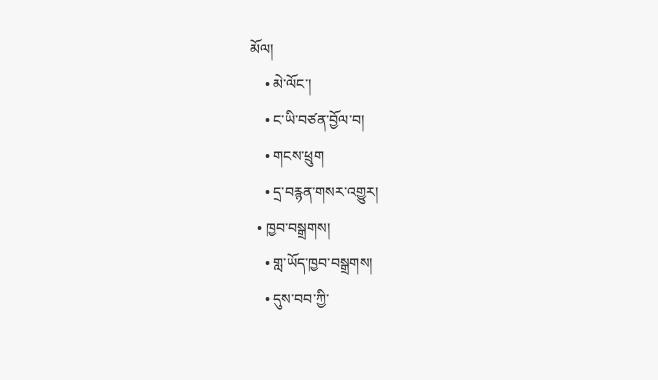མོལ།
    • མེ་ལོང་།
    • ང་ཡི་བཙན་བྱོལ་བ།
    • གངས་ཕྲུག
    • དྲ་བརྙན་གསར་འགྱུར།
  • ཁྱབ་བསྒྲགས།
    • གླ་ཡོད་ཁྱབ་བསྒྲགས།
    • དུས་བབ་ཀྱི་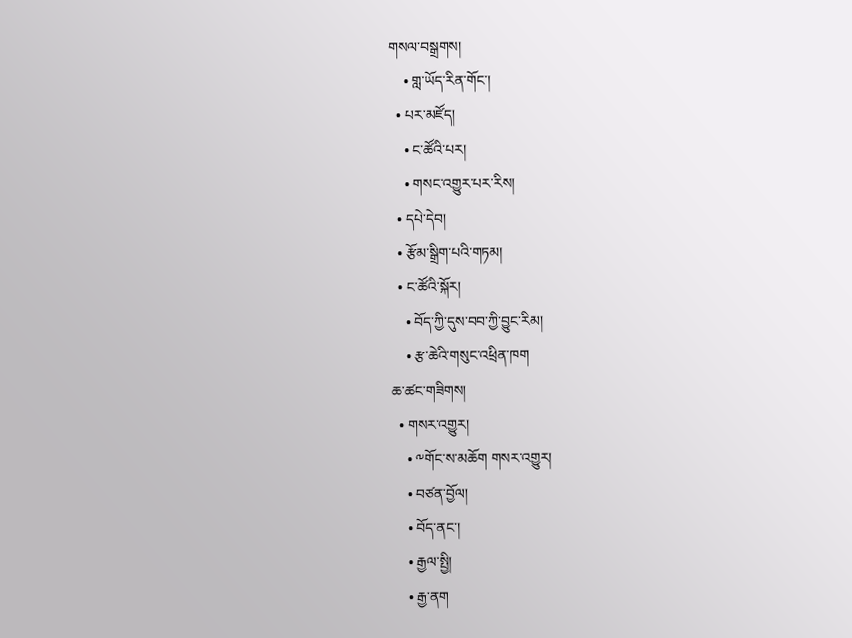གསལ་བསྒྲགས།
    • གླ་ཡོད་རིན་གོང་།
  • པར་མཛོད།
    • ང་ཚོའི་པར།
    • གསང་འགྱུར་པར་རིས།
  • དཔེ་དེབ།
  • རྩོམ་སྒྲིག་པའི་གཏམ།
  • ང་ཚོའི་སྐོར།
    • བོད་ཀྱི་དུས་བབ་ཀྱི་བྱུང་རིམ།
    • རྩ་ཆེའི་གསུང་འཕྲིན་ཁག
ཆ་ཚང་གཟིགས།
  • གསར་འགྱུར།
    • ༸གོང་ས་མཆོག གསར་འགྱུར།
    • བཙན་བྱོལ།
    • བོད་ནང་།
    • རྒྱལ་སྤྱི།
    • རྒྱ་ནག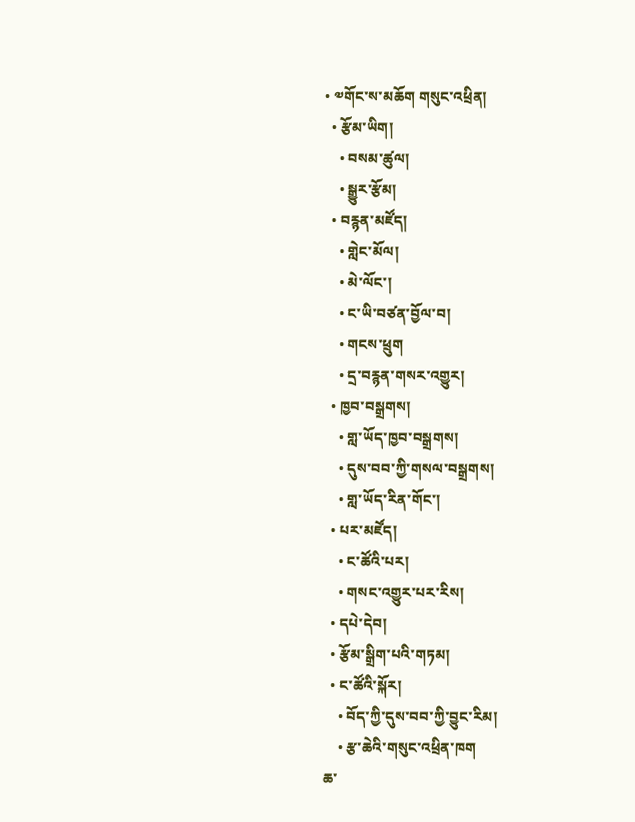• ༧གོང་ས་མཆོག གསུང་འཕྲིན།
  • རྩོམ་ཡིག།
    • བསམ་ཚུལ།
    • སྒྱུར་རྩོམ།
  • བརྙན་མཛོད།
    • གླེང་མོལ།
    • མེ་ལོང་།
    • ང་ཡི་བཙན་བྱོལ་བ།
    • གངས་ཕྲུག
    • དྲ་བརྙན་གསར་འགྱུར།
  • ཁྱབ་བསྒྲགས།
    • གླ་ཡོད་ཁྱབ་བསྒྲགས།
    • དུས་བབ་ཀྱི་གསལ་བསྒྲགས།
    • གླ་ཡོད་རིན་གོང་།
  • པར་མཛོད།
    • ང་ཚོའི་པར།
    • གསང་འགྱུར་པར་རིས།
  • དཔེ་དེབ།
  • རྩོམ་སྒྲིག་པའི་གཏམ།
  • ང་ཚོའི་སྐོར།
    • བོད་ཀྱི་དུས་བབ་ཀྱི་བྱུང་རིམ།
    • རྩ་ཆེའི་གསུང་འཕྲིན་ཁག
ཆ་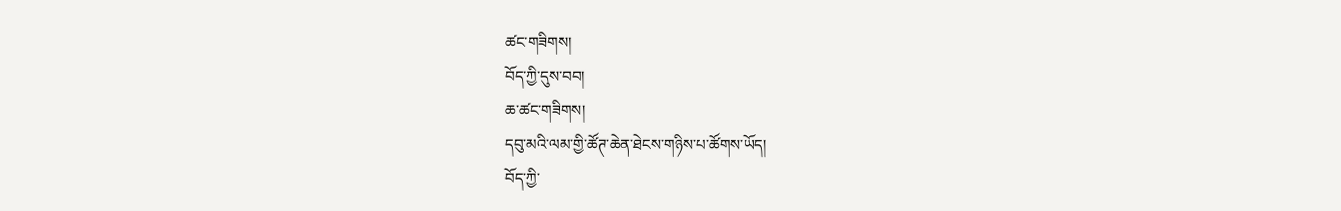ཚང་གཟིགས།
བོད་ཀྱི་དུས་བབ།
ཆ་ཚང་གཟིགས།
དབུ་མའི་ལམ་གྱི་ཚོཊ་ཆེན་ཐེངས་གཉིས་པ་ཚོགས་ཡོད།
བོད་ཀྱི་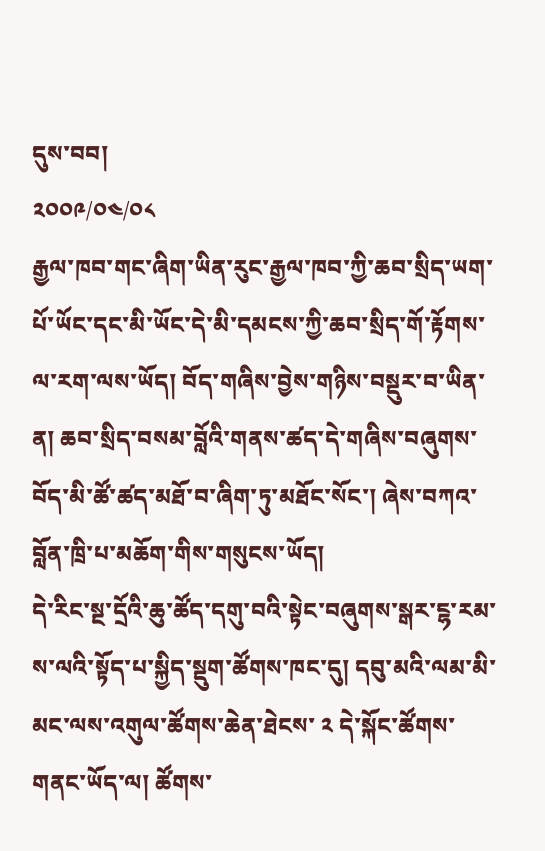དུས་བབ།
༢༠༠༩/༠༤/༠༨
རྒྱལ་ཁབ་གང་ཞིག་ཡིན་རུང་རྒྱལ་ཁབ་ཀྱི་ཆབ་སྲིད་ཡག་པོ་ཡོང་དང་མི་ཡོང་དེ་མི་དམངས་ཀྱི་ཆབ་སྲིད་གོ་རྟོགས་ལ་རག་ལས་ཡོད། བོད་གཞིས་བྱེས་གཉིས་བསྡུར་བ་ཡིན་ན། ཆབ་སྲིད་བསམ་བློའི་གནས་ཚད་དེ་གཞིས་བཞུགས་བོད་མི་ཚོ་ཚད་མཐོ་བ་ཞིག་ཏུ་མཐོང་སོང་། ཞེས་བཀའ་བློན་ཁྲི་པ་མཆོག་གིས་གསུངས་ཡོད།
དེ་རིང་སྔ་དྲོའི་ཆུ་ཚོད་དགུ་བའི་སྟེང་བཞུགས་སྒར་ངྷ་རམ་ས་ལའི་སྟོད་པ་སྐྱིད་སྡུག་ཚོགས་ཁང་དུ། དབུ་མའི་ལམ་མི་མང་ལས་འགུལ་ཚོགས་ཆེན་ཐེངས་ ༢ དེ་སྐོང་ཚོགས་གནང་ཡོད་ལ། ཚོགས་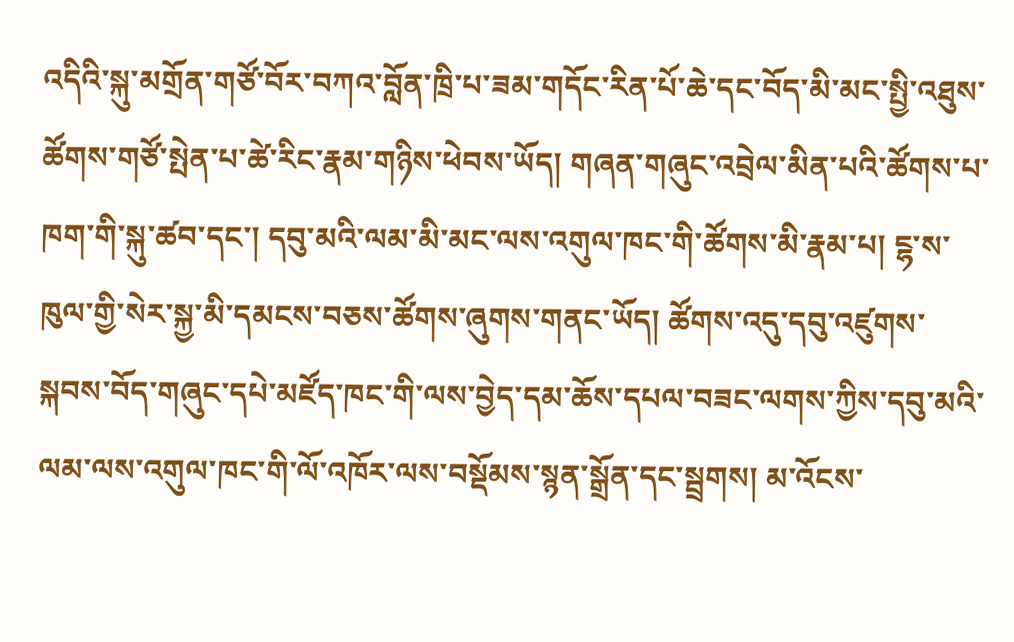འདིའི་སྐུ་མགྲོན་གཙོ་བོར་བཀའ་བློན་ཁྲི་པ་ཟམ་གདོང་རིན་པོ་ཆེ་དང་བོད་མི་མང་སྤྱི་འཐུས་ཚོགས་གཙོ་སྤེན་པ་ཚེ་རིང་རྣམ་གཉིས་ཕེབས་ཡོད། གཞན་གཞུང་འབྲེལ་མིན་པའི་ཚོགས་པ་ཁག་གི་སྐུ་ཚབ་དང་། དབུ་མའི་ལམ་མི་མང་ལས་འགུལ་ཁང་གི་ཚོགས་མི་རྣམ་པ། ངྷ་ས་ཁུལ་གྱི་སེར་སྐྱ་མི་དམངས་བཅས་ཚོགས་ཞུགས་གནང་ཡོད། ཚོགས་འདུ་དབུ་འཛུགས་སྐབས་བོད་གཞུང་དཔེ་མཛོད་ཁང་གི་ལས་བྱེད་དམ་ཆོས་དཔལ་བཟང་ལགས་ཀྱིས་དབུ་མའི་ལམ་ལས་འགུལ་ཁང་གི་ལོ་འཁོར་ལས་བསྡོམས་སྙན་སྒྲོན་དང་སྦྲགས། མ་འོངས་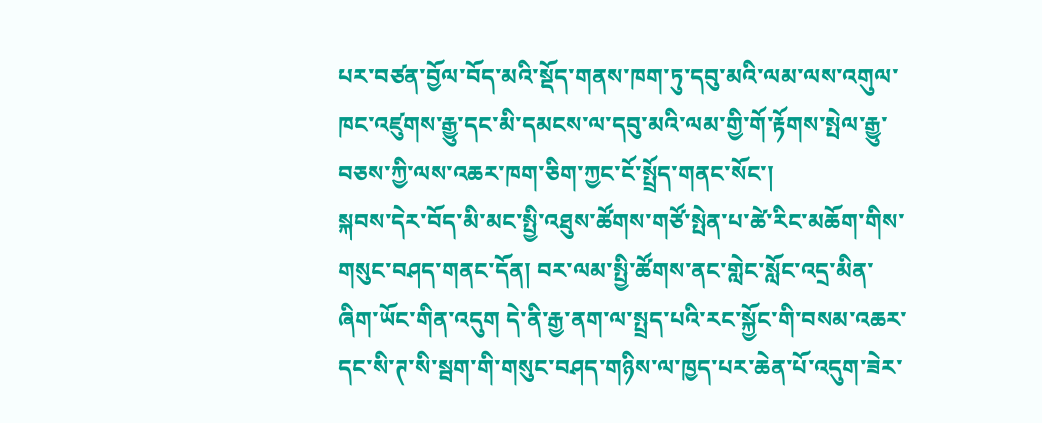པར་བཙན་བྱོལ་བོད་མའི་སྡོད་གནས་ཁག་ཏུ་དབུ་མའི་ལམ་ལས་འགུལ་ཁང་འཛུགས་རྒྱུ་དང་མི་དམངས་ལ་དབུ་མའི་ལམ་གྱི་གོ་རྟོགས་སྤེལ་རྒྱུ་བཅས་ཀྱི་ལས་འཆར་ཁག་ཅིག་ཀྱང་ངོ་སྤྲོད་གནང་སོང་།
སྐབས་དེར་བོད་མི་མང་སྤྱི་འཐུས་ཚོགས་གཙོ་སྤེན་པ་ཚེ་རིང་མཆོག་གིས་གསུང་བཤད་གནང་དོན། བར་ལམ་སྤྱི་ཚོགས་ནང་གླེང་སློང་འདྲ་མིན་ཞིག་ཡོང་གིན་འདུག དེ་ནི་རྒྱ་ནག་ལ་སྤྲད་པའི་རང་སྐྱོང་གི་བསམ་འཆར་དང་སི་ཊ་སི་སྦག་གི་གསུང་བཤད་གཉིས་ལ་ཁྱད་པར་ཆེན་པོ་འདུག་ཟེར་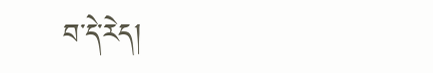བ་དེ་རེད།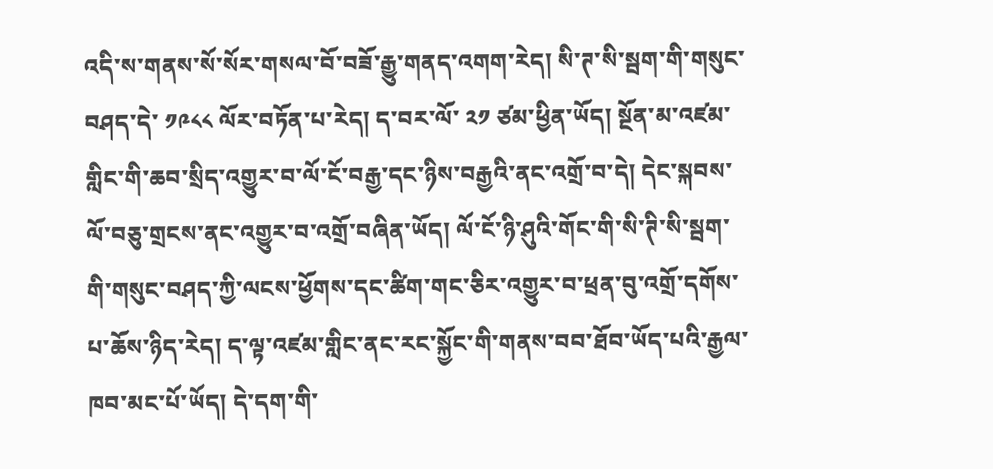འདི་ས་གནས་སོ་སོར་གསལ་བོ་བཟོ་རྒྱུ་གནད་འགག་རེད། སི་ཊ་སི་སྦག་གི་གསུང་བཤད་དེ་ ༡༩༨༨ ལོར་བཏོན་པ་རེད། ད་བར་ལོ་ ༢༡ ཙམ་ཕྱིན་ཡོད། སྔོན་མ་འཛམ་གླིང་གི་ཆབ་སྲིད་འགྱུར་བ་ལོ་ངོ་བརྒྱ་དང་ཉིས་བརྒྱའི་ནང་འགྲོ་བ་དེ། དེང་སྐབས་ལོ་བཅུ་གྲངས་ནང་འགྱུར་བ་འགྲོ་བཞིན་ཡོད། ལོ་ངོ་ཉི་ཤུའི་གོང་གི་སི་ཊི་སི་སྦག་གི་གསུང་བཤད་ཀྱི་ལངས་ཕྱོགས་དང་ཚིག་གང་ཅིར་འགྱུར་བ་ཕྲན་བུ་འགྲོ་དགོས་པ་ཆོས་ཉིད་རེད། ད་ལྟ་འཛམ་གླིང་ནང་རང་སྐྱོང་གི་གནས་བབ་ཐོབ་ཡོད་པའི་རྒྱལ་ཁབ་མང་པོ་ཡོད། དེ་དག་གི་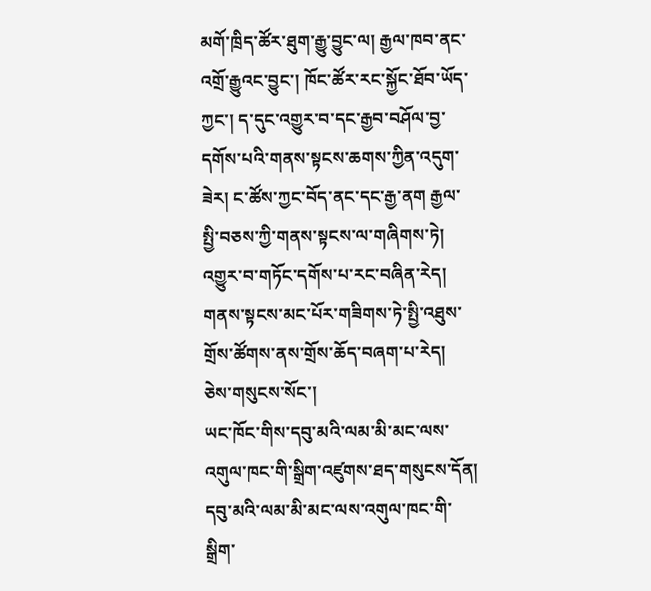མགོ་ཁྲིད་ཚོར་ཐུག་རྒྱུ་བྱུང་ལ། རྒྱལ་ཁབ་ནང་འགྲོ་རྒྱུའང་བྱུང་། ཁོང་ཚོར་རང་སྐྱོང་ཐོབ་ཡོད་ཀྱང་། ད་དུང་འགྱུར་བ་དང་རྒྱབ་བཤོལ་བྱ་དགོས་པའི་གནས་སྟངས་ཆགས་ཀྱིན་འདུག་ཟེར། ང་ཚོས་ཀྱང་བོད་ནང་དང་རྒྱ་ནག རྒྱལ་སྤྱི་བཅས་ཀྱི་གནས་སྟངས་ལ་གཞིགས་ཏེ། འགྱུར་བ་གཏོང་དགོས་པ་རང་བཞིན་རེད། གནས་སྟངས་མང་པོར་གཟིགས་ཏེ་སྤྱི་འཐུས་གྲོས་ཚོགས་ནས་གྲོས་ཆོད་བཞག་པ་རེད། ཅེས་གསུངས་སོང་།
ཡང་ཁོང་གིས་དབུ་མའི་ལམ་མི་མང་ལས་འགུལ་ཁང་གི་སྒྲིག་འཛུགས་ཐད་གསུངས་དོན། དབུ་མའི་ལམ་མི་མང་ལས་འགུལ་ཁང་གི་སྒྲིག་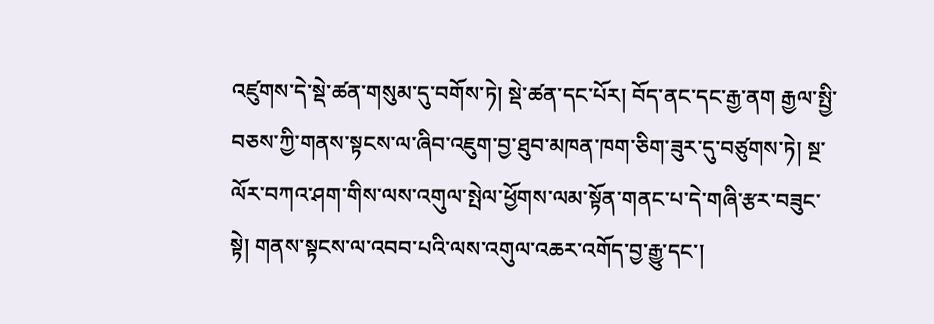འཛུགས་དེ་སྡེ་ཚན་གསུམ་དུ་བགོས་ཏེ། སྡེ་ཚན་དང་པོར། བོད་ནང་དང་རྒྱ་ནག རྒྱལ་སྤྱི་བཅས་ཀྱི་གནས་སྟངས་ལ་ཞིབ་འཇུག་བྱ་ཐུབ་མཁན་ཁག་ཅིག་ཟུར་དུ་བཙུགས་ཏེ། སྔ་ལོར་བཀའ་ཤག་གིས་ལས་འགུལ་སྤེལ་ཕྱོགས་ལམ་སྟོན་གནང་པ་དེ་གཞི་རྩར་བཟུང་སྟེ། གནས་སྟངས་ལ་འབབ་པའི་ལས་འགུལ་འཆར་འགོད་བྱ་རྒྱུ་དང་།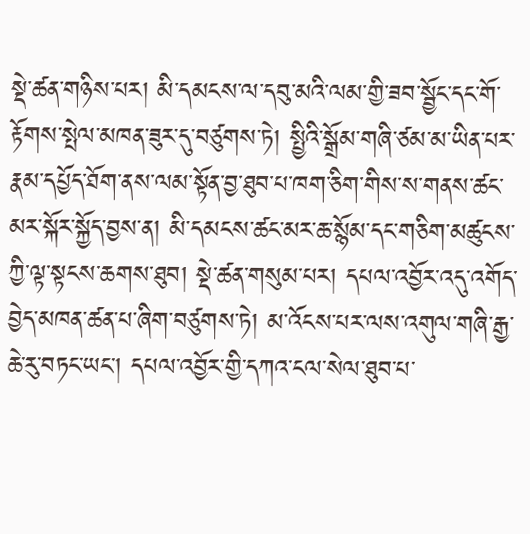སྡེ་ཚན་གཉིས་པར། མི་དམངས་ལ་དབུ་མའི་ལམ་གྱི་ཟབ་སྦྱོང་དང་གོ་རྟོགས་སྤེལ་མཁན་ཟུར་དུ་བཙུགས་ཏེ། སྤྱིའི་སྒྲོམ་གཞི་ཙམ་མ་ཡིན་པར་རྣམ་དཔྱོད་ཐོག་ནས་ལམ་སྟོན་བྱ་ཐུབ་པ་ཁག་ཅིག་གིས་ས་གནས་ཚང་མར་སྐོར་སྐྱོད་བྱས་ན། མི་དམངས་ཚང་མར་ཆ་སྙོམ་དང་གཅིག་མཚུངས་ཀྱི་ལྟ་སྟངས་ཆགས་ཐུབ། སྡེ་ཚན་གསུམ་པར། དཔལ་འབྱོར་འདུ་འགོད་བྱེད་མཁན་ཚན་པ་ཞིག་བཙུགས་ཏེ། མ་འོངས་པར་ལས་འགུལ་གཞི་རྒྱ་ཆེ་རུ་བཏང་ཡང་། དཔལ་འབྱོར་གྱི་དཀའ་ངལ་སེལ་ཐུབ་པ་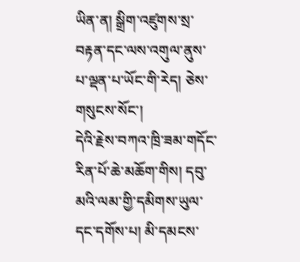ཡིན་ན། སྒྲིག་འཛུགས་སྲ་བརྟན་དང་ལས་འགུལ་ནུས་པ་ལྡན་པ་ཡོང་གི་རེད། ཅེས་གསུངས་སོང་།
དེའི་རྗེས་བཀའ་ཁྲི་ཟམ་གདོང་རིན་པོ་ཆེ་མཆོག་གིས། དབུ་མའི་ལམ་གྱི་དམིགས་ཡུལ་དང་དགོས་པ། མི་དམངས་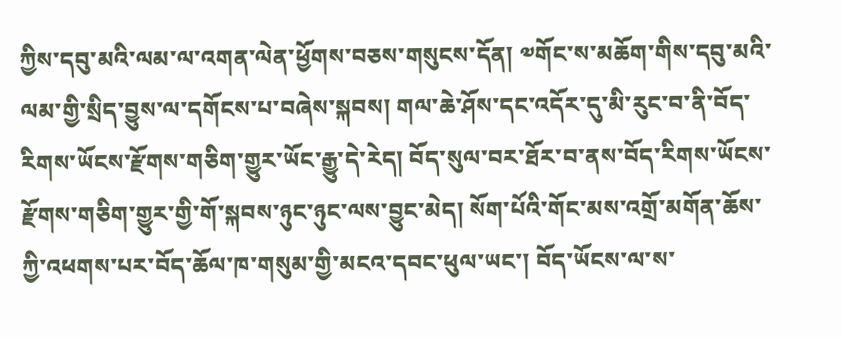ཀྱིས་དབུ་མའི་ལམ་ལ་འགན་ལེན་ཕྱོགས་བཅས་གསུངས་དོན། ༧གོང་ས་མཆོག་གིས་དབུ་མའི་ལམ་གྱི་སྲིད་བྱུས་ལ་དགོངས་པ་བཞེས་སྐབས། གལ་ཆེ་ཤོས་དང་འདོར་དུ་མི་རུང་བ་ནི་བོད་རིགས་ཡོངས་རྫོགས་གཅིག་གྱུར་ཡོང་རྒྱུ་དེ་རེད། བོད་སུལ་བར་ཐོར་བ་ནས་བོད་རིགས་ཡོངས་རྫོགས་གཅིག་གྱུར་གྱི་གོ་སྐབས་ཉུང་ཉུང་ལས་བྱུང་མེད། སོག་པོའི་གོང་མས་འགྲོ་མགོན་ཆོས་ཀྱི་འཕགས་པར་བོད་ཆོལ་ཁ་གསུམ་གྱི་མངའ་དབང་ཕུལ་ཡང་། བོད་ཡོངས་ལ་ས་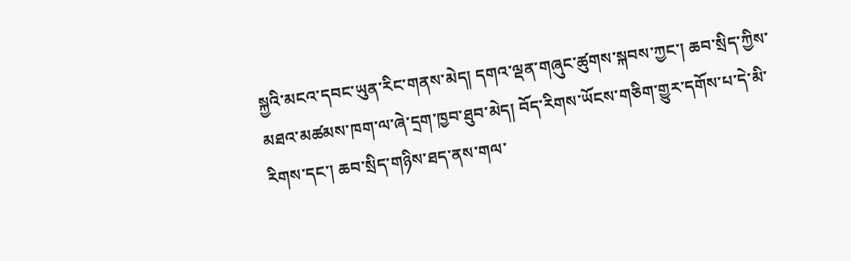སྐྱའི་མངའ་དབང་ཡུན་རིང་གནས་མེད། དགའ་ལྡན་གཞུང་ཚུགས་སྐབས་ཀྱང་། ཆབ་སྲིད་ཀྱིས་མཐའ་མཚམས་ཁག་ལ་ཞེ་དྲག་ཁྱབ་ཐུབ་མེད། བོད་རིགས་ཡོངས་གཅིག་གྱུར་དགོས་པ་དེ་མི་རིགས་དང་། ཆབ་སྲིད་གཉིས་ཐད་ནས་གལ་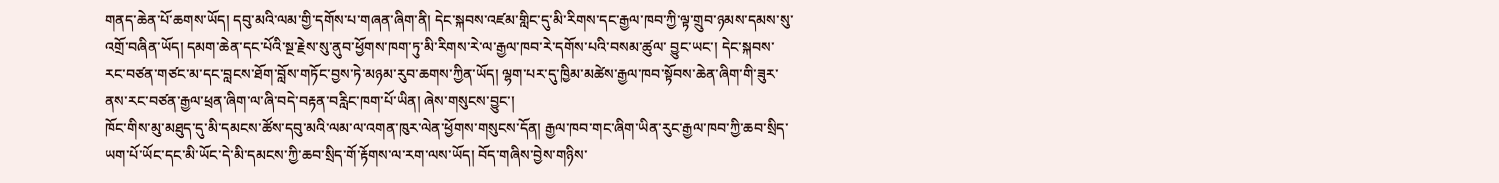གནད་ཆེན་པོ་ཆགས་ཡོད། དབུ་མའི་ལམ་གྱི་དགོས་པ་གཞན་ཞིག་ནི། དེང་སྐབས་འཛམ་གླིང་དུ་མི་རིགས་དང་རྒྱལ་ཁབ་ཀྱི་ལྟ་གྲུབ་ཉམས་དམས་སུ་འགྲོ་བཞིན་ཡོད། དམག་ཆེན་དང་པོའི་སྔ་རྗེས་སུ་ནུབ་ཕྱོགས་ཁག་ཏུ་མི་རིགས་རེ་ལ་རྒྱལ་ཁབ་རེ་དགོས་པའི་བསམ་ཚུལ་ བྱུང་ཡང་། དེང་སྐབས་རང་བཙན་གཙང་མ་དང་བླངས་ཐོག་བློས་གཏོང་བྱས་ཏེ་མཉམ་རུབ་ཆགས་ཀྱིན་ཡོད། ལྷག་པར་དུ་ཁྱིམ་མཚེས་རྒྱལ་ཁབ་སྟོབས་ཆེན་ཞིག་གི་ཟུར་ནས་རང་བཙན་རྒྱལ་ཕྲན་ཞིག་ལ་ཞི་བདེ་བརྟན་བརླིང་ཁག་པོ་ཡིན། ཞེས་གསུངས་བྱུང་།
ཁོང་གིས་མུ་མཐུད་དུ་མི་དམངས་ཚོས་དབུ་མའི་ལམ་ལ་འགན་ཁུར་ལེན་ཕྱོགས་གསུངས་དོན། རྒྱལ་ཁབ་གང་ཞིག་ཡིན་རུང་རྒྱལ་ཁབ་ཀྱི་ཆབ་སྲིད་ཡག་པོ་ཡོང་དང་མི་ཡོང་དེ་མི་དམངས་ཀྱི་ཆབ་སྲིད་གོ་རྟོགས་ལ་རག་ལས་ཡོད། བོད་གཞིས་བྱེས་གཉིས་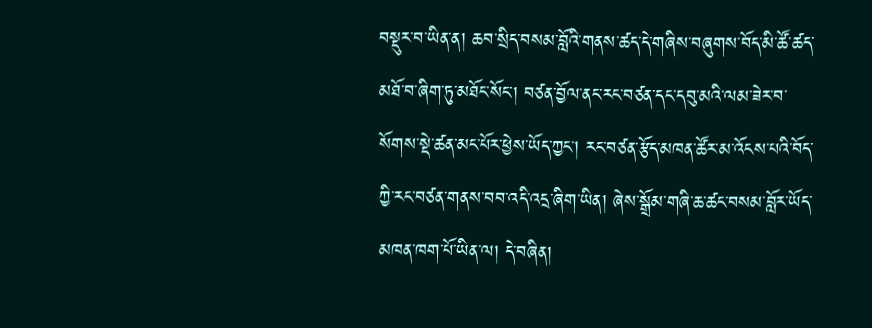བསྡུར་བ་ཡིན་ན། ཆབ་སྲིད་བསམ་བློའི་གནས་ཚད་དེ་གཞིས་བཞུགས་བོད་མི་ཚོ་ཚད་མཐོ་བ་ཞིག་ཏུ་མཐོང་སོང་། བཙན་བྱོལ་ནང་རང་བཙན་དང་དབུ་མའི་ལམ་ཟེར་བ་སོགས་སྡེ་ཚན་མང་པོར་ཕྱེས་ཡོད་ཀྱང་། རང་བཙན་རྩོད་མཁན་ཚོར་མ་འོངས་པའི་བོད་ཀྱི་རང་བཙན་གནས་བབ་འདི་འདྲ་ཞིག་ཡིན། ཞེས་སྒྲོམ་གཞི་ཆ་ཚང་བསམ་བློར་ཡོད་མཁན་ཁག་པོ་ཡིན་ལ། དེ་བཞིན།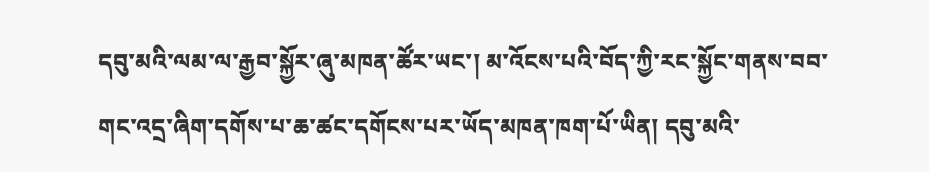དབུ་མའི་ལམ་ལ་རྒྱབ་སྐྱོར་ཞུ་མཁན་ཚོར་ཡང་། མ་འོངས་པའི་བོད་ཀྱི་རང་སྐྱོང་གནས་བབ་གང་འདྲ་ཞིག་དགོས་པ་ཆ་ཚང་དགོངས་པར་ཡོད་མཁན་ཁག་པོ་ཡིན། དབུ་མའི་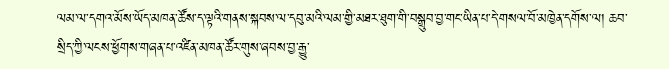ལམ་ལ་དགའ་མོས་ཡོད་མཁན་ཚོས་ད་ལྟའི་གནས་སྐབས་ལ་དབུ་མའི་ལམ་གྱི་མཐར་ཐུག་གི་བསྒྲུབ་བྱ་གང་ཡིན་པ་དེ་གསལ་བོ་མཁྱེན་དགོས་ལ། ཆབ་སྲིད་ཀྱི་ལངས་ཕྱོགས་གཞན་པ་འཛིན་མཁན་ཚོར་གུས་ཞབས་བྱ་རྒྱུ་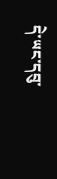དེ་ཡང་དབུ་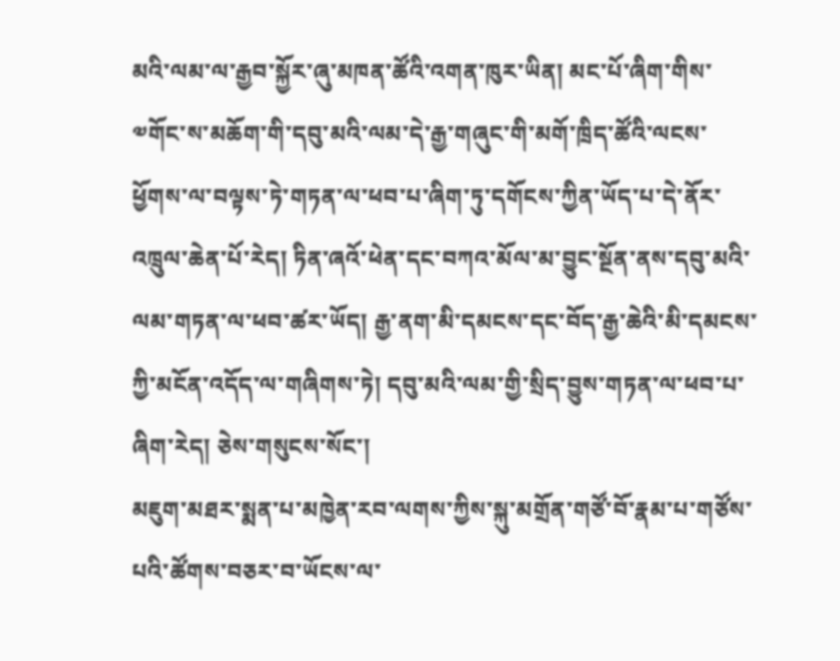མའི་ལམ་ལ་རྒྱབ་སྐྱོར་ཞུ་མཁན་ཚོའི་འགན་ཁུར་ཡིན། མང་པོ་ཞིག་གིས་༧གོང་ས་མཆོག་གི་དབུ་མའི་ལམ་དེ་རྒྱ་གཞུང་གི་མགོ་ཁྲིད་ཚོའི་ལངས་ཕྱོགས་ལ་བལྟས་ཏེ་གཏན་ལ་ཕབ་པ་ཞིག་ཏུ་དགོངས་ཀྱིན་ཡོད་པ་དེ་ནོར་འཁྲུལ་ཆེན་པོ་རེད། ཏིན་ཞའོ་ཕེན་དང་བཀའ་མོལ་མ་བྱུང་སྔོན་ནས་དབུ་མའི་ལམ་གཏན་ལ་ཕབ་ཚར་ཡོད། རྒྱ་ནག་མི་དམངས་དང་བོད་རྒྱ་ཆེའི་མི་དམངས་ཀྱི་མངོན་འདོད་ལ་གཞིགས་ཏེ། དབུ་མའི་ལམ་གྱི་སྲིད་བྱུས་གཏན་ལ་ཕབ་པ་ཞིག་རེད། ཅེས་གསུངས་སོང་།
མཇུག་མཐར་སྨན་པ་མཁྱེན་རབ་ལགས་ཀྱིས་སྐུ་མགྲོན་གཙོ་བོ་རྣམ་པ་གཙོས་པའི་ཚོགས་བཅར་བ་ཡོངས་ལ་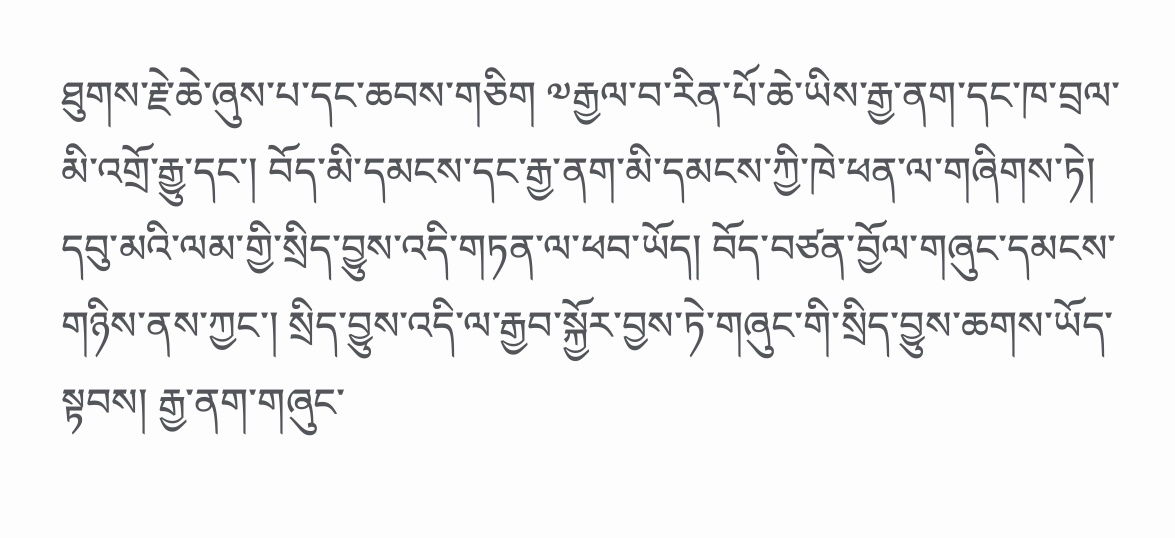ཐུགས་རྗེ་ཆེ་ཞུས་པ་དང་ཆབས་གཅིག ༧རྒྱལ་བ་རིན་པོ་ཆེ་ཡིས་རྒྱ་ནག་དང་ཁ་བྲལ་མི་འགྲོ་རྒྱུ་དང་། བོད་མི་དམངས་དང་རྒྱ་ནག་མི་དམངས་ཀྱི་ཁེ་ཕན་ལ་གཞིགས་ཏེ། དབུ་མའི་ལམ་གྱི་སྲིད་བྱུས་འདི་གཏན་ལ་ཕབ་ཡོད། བོད་བཙན་བྱོལ་གཞུང་དམངས་གཉིས་ནས་ཀྱང་། སྲིད་བྱུས་འདི་ལ་རྒྱབ་སྐྱོར་བྱས་ཏེ་གཞུང་གི་སྲིད་བྱུས་ཆགས་ཡོད་སྟབས། རྒྱ་ནག་གཞུང་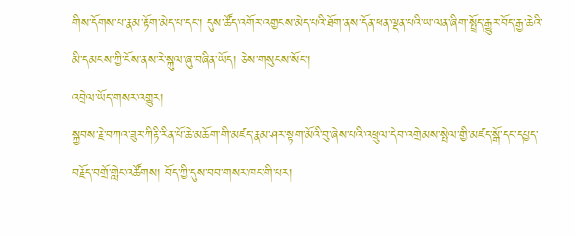གིས་དོགས་པ་རྣམ་རྟོག་མེད་པ་དང་། དུས་ཚོད་འགོར་འགྱངས་མེད་པའི་ཐོག་ནས་དོན་ཕན་ལྡན་པའི་ཡ་ལན་ཞིག་སྤྲོད་རྒྱུར་བོད་རྒྱ་ཆེའི་མི་དམངས་ཀྱི་ངོས་ནས་རེ་སྐུལ་ཞུ་བཞིན་ཡོད། ཅེས་གསུངས་སོང་།
འབྲེལ་ཡོད་གསར་འགྱུར།
སྐྱབས་རྗེ་བཀའ་ཟུར་ཀིརྟི་རིན་པོ་ཆེ་མཆོག་གི་མཛད་རྣམ་ཤར་སྟག་མོའི་བུ་ཞེས་པའི་འཕྲུལ་དེབ་འགྲེམས་སྤེལ་གྱི་མཛད་སྒོ་དང་དཔྱད་བརྗོད་བགྲོ་གླེང་འཚོགས། བོད་ཀྱི་དུས་བབ་གསར་ཁང་གི་པར།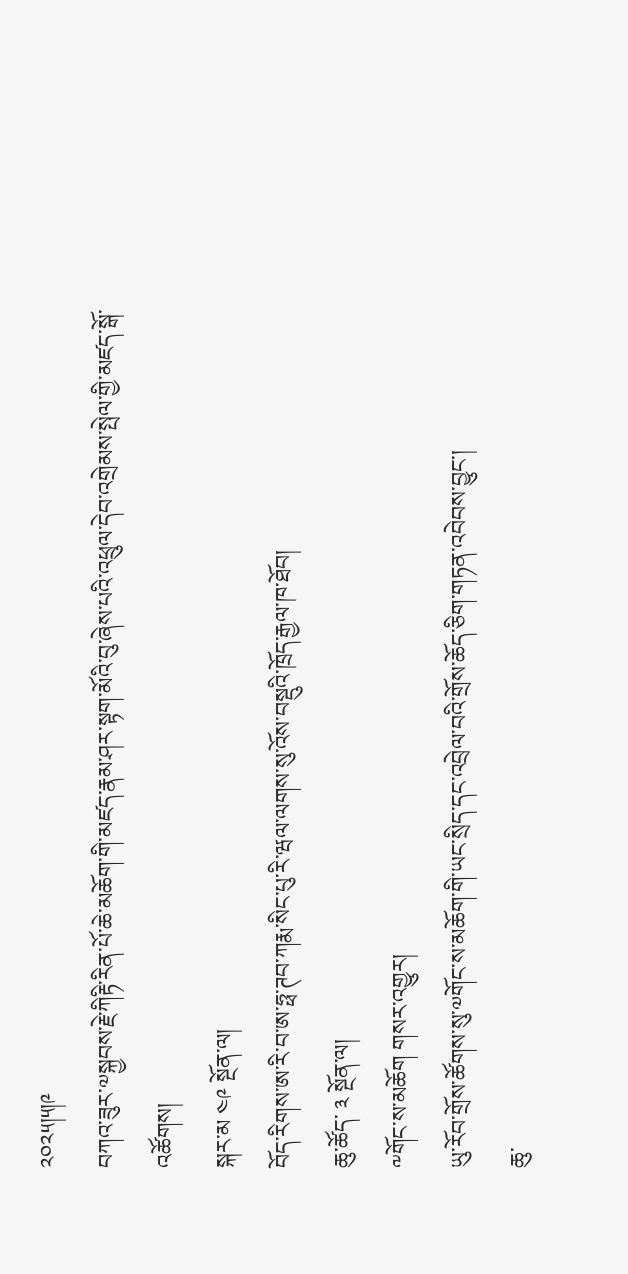༢༠༢༥།༥།༩
བཀའ་ཟུར་༧སྐྱབས་རྗེ་ཀིརྟི་རིན་པོ་ཆེ་མཆོག་གི་མཛད་རྣམ་ཤར་སྟག་མོའི་བུ་ཞེས་པའི་འཕྲུལ་དེབ་འགྲེམས་སྤེལ་གྱི་མཛད་སྒོ་འཚོགས།
སྐར་མ ༤༩ སྔོན་ལ།
བོད་རིགས་ཨ་རི་བ་ཨ་ཧྥ་ཊབ་ཀརྨ་སིང་པུ་རི་ཝལ་ལགས་སུ་འོས་བསྡུའི་ཁྲོད་རྒྱལ་ཁ་ཐོབ།
ཆུ་ཚོད་ ༣ སྔོན་ལ།
༸གོང་ས་མཆོག གསར་འགྱུར།
ཡུ་རོབ་གྲོས་ཚོགས་སུ་༧གོང་ས་མཆོག་གི་ཡང་སྲིད་དང་འབྲེལ་བའི་གྲོས་ཆོད་ཅིག་གཏན་འབེབས་བྱུང་།
ཆུ་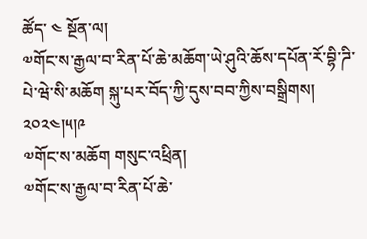ཚོད་ ༤ སྔོན་ལ།
༧གོང་ས་རྒྱལ་བ་རིན་པོ་ཆེ་མཆོག་ཡེ་ཤུའི་ཆོས་དཔོན་རོ་བྷི་ཌི་པེ་ཝེ་སི་མཆོག སྐུ་པར་བོད་ཀྱི་དུས་བབ་ཀྱིས་བསྒྲིགས། ༢༠༢༤།༥།༩
༧གོང་ས་མཆོག གསུང་འཕྲིན།
༧གོང་ས་རྒྱལ་བ་རིན་པོ་ཆེ་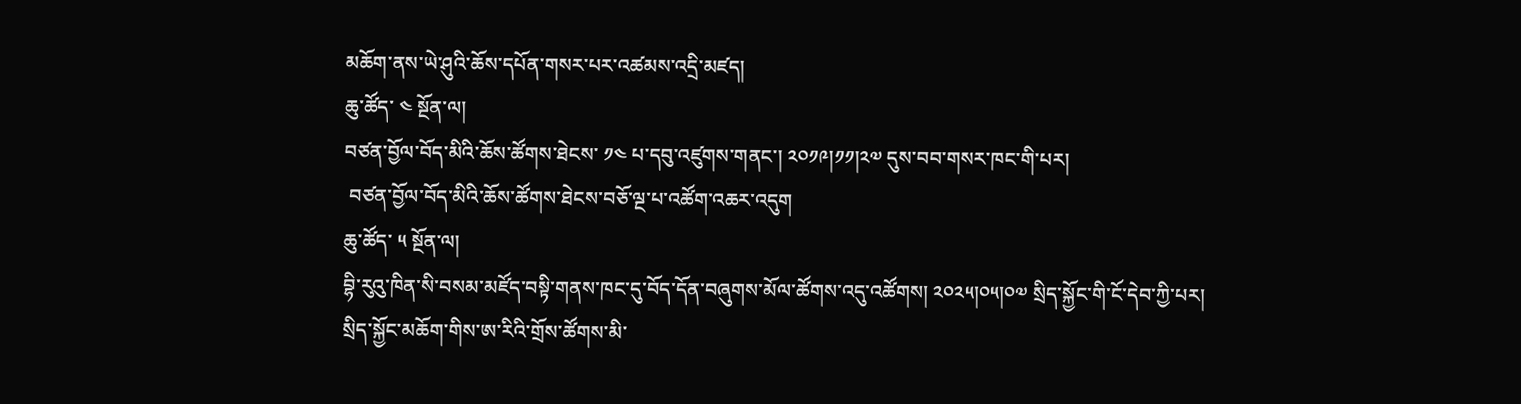མཆོག་ནས་ཡེ་ཤུའི་ཆོས་དཔོན་གསར་པར་འཚམས་འདྲི་མཛད།
ཆུ་ཚོད་ ༤ སྔོན་ལ།
བཙན་བྱོལ་བོད་མིའི་ཆོས་ཚོགས་ཐེངས་ ༡༤ པ་དབུ་འཛུགས་གནང་། ༢༠༡༩།༡༡།༢༧ དུས་བབ་གསར་ཁང་གི་པར།
 བཙན་བྱོལ་བོད་མིའི་ཆོས་ཚོགས་ཐེངས་བཅོ་ལྔ་པ་འཚོག་འཆར་འདུག
ཆུ་ཚོད་ ༥ སྔོན་ལ།
བྷི་རུའུ་ཁིན་སི་བསམ་མཛོད་བསྟི་གནས་ཁང་དུ་བོད་དོན་བཞུགས་མོལ་ཚོགས་འདུ་འཚོགས། ༢༠༢༥།༠༥།༠༧ སྲིད་སྐྱོང་གི་ངོ་དེབ་ཀྱི་པར།
སྲིད་སྐྱོང་མཆོག་གིས་ཨ་རིའི་གྲོས་ཚོགས་མི་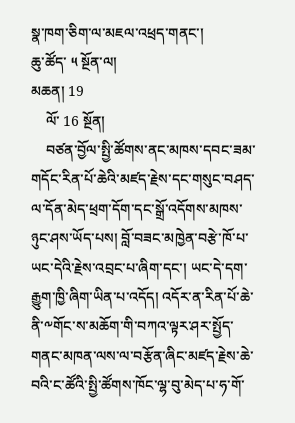སྣ་ཁག་ཅིག་ལ་མཇལ་འཕྲད་གནང་།
ཆུ་ཚོད་ ༥ སྔོན་ལ།
མཆན། 19
    ལོ་ 16 སྔོན།
    བཙན་བྱོལ་སྤྱི་ཚོགས་ནང་མཁས་དབང་ཟམ་གདོང་རིན་པོ་ཆེའི་མཛད་རྗེས་དང་གསུང་བཤད་ལ་དོན་མེད་ཕྲག་དོག་དང་སྒྲོ་འདོགས་མཁས་ཉུང་ཤས་ཡོད་པས། བློ་བཟང་མཁྱེན་བརྩེ་ཁོ་པ་ཡང་དེའི་རྗེས་འབྲང་པ་ཞིག་དང་། ཡང་དེ་དག་རྒྱུག་ཁྱི་ཞིག་ཡིན་པ་འདོད། འདོར་ན་རིན་པོ་ཆེ་ནི་༸གོང་ས་མཆོག་གི་བཀའ་ལྟར་ཤར་སྤྱོད་གནང་མཁན་ལས་ལ་བརྩོན་ཞིང་མཛད་རྗེས་ཆེ་བའི་ང་ཚོའི་སྤྱི་ཚོགས་ཁོང་ལྷ་བུ་མེད་པ་ཧ་གོ་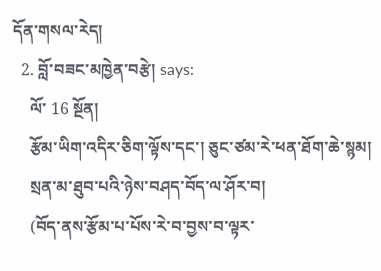དོན་གསལ་རེད།
  2. བློ་བཟང་མཁྱེན་བརྩེ། says:
    ལོ་ 16 སྔོན།
    རྩོམ་ཡིག་འདིར་ཅིག་ལྟོས་དང་། ཅུང་ཙམ་རེ་ཕན་ཐོག་ཆེ་སྙམ།
    སྲན་མ་ཐུབ་པའི་ཉེས་བཤད་བོད་ལ་ཤོར་བ།
    (བོད་ནས་རྩོམ་པ་པོས་རེ་བ་བྱས་བ་ལྟར་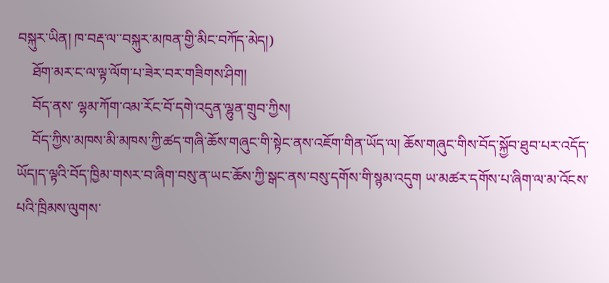བསྐུར་ཡིན། ཁ་བརྡ་ལ་་བསྐུར་མཁན་གྱི་མིང་བཀོད་མེད།)
    ཐོག་མར་ང་ལ་ལྟ་ལོག་པ་ཟེར་བར་གཟིགས་ཤིག།
    བོད་ནས་ ལྷམ་ཀོག་འམ་རོང་བོ་དགེ་འདུན་ལྷུན་གྲུབ་ཀྱིས།
    བོད་ཀྱིས་མཁས་མི་མཁས་ཀྱི་ཚད་གཞི་ཆོས་གཞུང་གི་སྟེང་ནས་འཇོག་གིན་ཡོད་ལ། ཆོས་གཞུང་གིས་བོད་སྐྱོབ་ཐུབ་པར་འདོད་ཡོད།ད་ལྟའི་བོད་ཁྱིམ་གསར་བ་ཞིག་བསུ་ན་ཡང་ཆོས་ཀྱི་སྒང་ནས་བསུ་དགོས་གི་སྙམ་འདུག ཡ་མཚར་དགོས་པ་ཞིག་ལ་མ་འོངས་པའི་ཁྲིམས་ལུགས་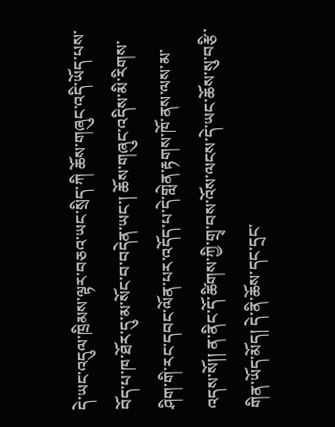དེ་ཡང་འདུལ་ཁྲིམས་ལྟར་བཅའ་ཡང་སྲིད་ཀི ཆོས་གཞུང་འདི་ཡོད་པས་བོད་པ་ཁ་ཐོར་དུ་མ་སོང་བ་བདེན་ཡང་། ཆོས་གཞུང་འདིས་མི་རིགས་ཤིག་གི་རང་དབང་ལོན་པར་འདོད་པ་དེ་གླེན་རྟགས་ཁོ་ནས་ལས་མ་འདས་སོ།། ན་ནིང་དོ་ཚིགས་ཀྱི་གྲྭ་བས་འོས་ལངས་དེ་ཡང་ཆོས་སུ་བརྩི་གིན་ཡོད་མོད། དེ་ནི་ཆོས་དང་དྲང་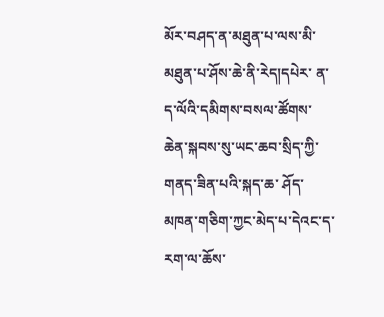མོར་བཤད་ན་མཐུན་པ་ལས་མི་མཐུན་པ་ཤོས་ཆེ་ནི་རེད།དཔེར་ ན་ད་ལོའི་དམིགས་བསལ་ཚོགས་ཆེན་སྐབས་སུ་ཡང་ཆབ་སྲིད་ཀྱི་གནད་ཟིན་པའི་སྐད་ཆ་ ཤོད་མཁན་གཅིག་ཀྱང་མེད་པ་དེའང་ད་རག་ལ་ཆོས་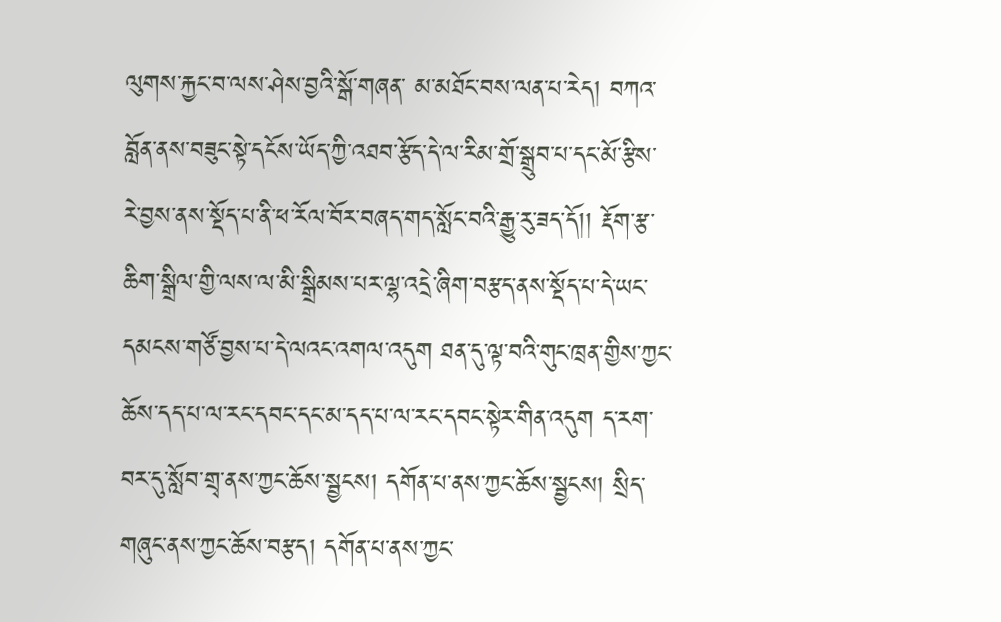ལུགས་རྐྱང་བ་ལས་ཤེས་བྱའི་སྒོ་གཞན་ མ་མཐོང་བས་ལན་པ་རེད། བཀའ་ བློན་ནས་བཟུང་སྟེ་དངོས་ཡོད་ཀྱི་འཐབ་རྩོད་དེ་ལ་རིམ་གྲོ་སྒྲུབ་པ་དང་མོ་རྩིས་ རེ་བྱས་ནས་སྡོད་པ་ནི་ཕ་རོལ་བོར་བཞད་གད་སློང་བའི་རྒྱུ་རུ་ཟད་དོ།། རྡོག་རྩ་ཆིག་སྒྲིལ་གྱི་ལས་ལ་མི་སྒྲིམས་པར་ལྷ་འདྲེ་ཞིག་བརྩད་ནས་སྡོད་པ་དེ་ཡང་དམངས་གཙོ་བྱས་པ་དེ་ལའང་འགལ་འདུག ཐན་དུ་ལྟ་བའི་གུང་ཁྲན་གྱིས་ཀྱང་ཆོས་དད་པ་ལ་རང་དབང་དང་མ་དད་པ་ལ་རང་དབང་སྟེར་གིན་འདུག ད་རག་བར་དུ་སློབ་གྲྭ་ནས་ཀྱང་ཆོས་སྦྱངས། དགོན་པ་ནས་ཀྱང་ཆོས་སྦྱངས། སྲིད་གཞུང་ནས་ཀྱང་ཆོས་བརྩད། དགོན་པ་ནས་ཀྱང་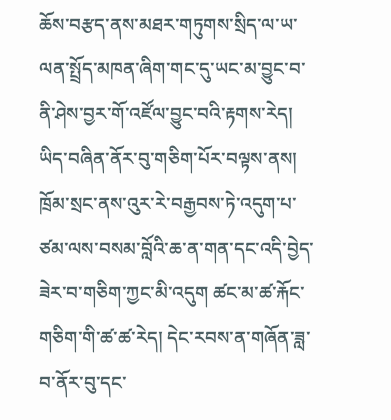ཆོས་བརྩད་ནས་མཐར་གཏུགས་སྲིད་ལ་ཡ་ལན་སྤྲོད་མཁན་ཞིག་གང་དུ་ཡང་མ་བྱུང་བ་ནི་ཤེས་བྱར་གོ་འཛོལ་བྱུང་བའི་རྟགས་རེད། ཡིད་བཞིན་ནོར་བུ་གཅིག་པོར་བལྟས་ནས། ཁྲོམ་སྲང་ནས་འུར་རེ་བརྒྱབས་ཏེ་འདུག་པ་ཙམ་ལས་བསམ་བློའི་ཆ་ན་གན་དང་འདི་བྱེད་ཟེར་བ་གཅིག་ཀྱང་མི་འདུག ཚང་མ་ཚ་རྐོང་གཅིག་གི་ཚ་ཚ་རེད། དེང་རབས་ན་གཞོན་ཟླ་བ་ནོར་བུ་དང་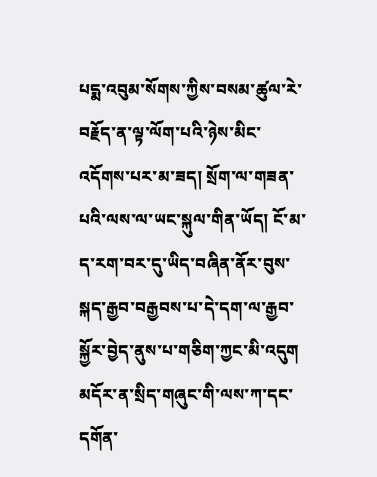པདྨ་འབུམ་སོགས་ཀྱིས་བསམ་ཚུལ་རེ་བརྗོད་ན་ལྟ་ལོག་པའི་ཉེས་མིང་འདོགས་པར་མ་ཟད། སྲོག་ལ་གཟན་པའི་ལས་ལ་ཡང་སྐུལ་གིན་ཡོད། ངོ་མ་ད་རག་བར་དུ་ཡིད་བཞིན་ནོར་བུས་སྐད་རྒྱབ་བརྒྱབས་པ་དེ་དག་ལ་རྒྱབ་སྐྱོར་བྱེད་ནུས་པ་གཅིག་ཀྱང་མི་འདུག མདོར་ན་སྲིད་གཞུང་གི་ལས་ཀ་དང་དགོན་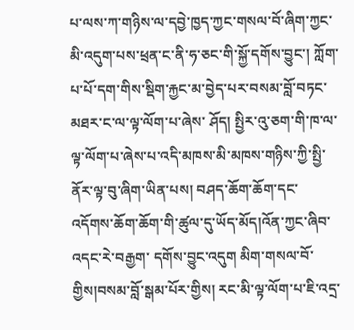པ་ལས་ཀ་གཉིས་ལ་དབྱེ་ཁྱད་ཀྱང་གསལ་བོ་ཞིག་ཀྱང་མི་འདུག་པས་ཕྲན་ང་ནི་ཧ་ཅང་གི་སྐྱོ་དགོས་བྱུང་། ཀློག་ པ་པོ་དག་གིས་སྡིག་རྐྱང་མ་བྱེད་པར་བསམ་བློ་བཏང་མཐར་ང་ལ་ལྟ་ལོག་པ་ཞེས་ ཤོད། སྤྱིར་འུ་ཅག་གི་ཁ་ལ་ལྟ་ལོག་པ་ཞེས་པ་འདི་མཁས་མི་མཁས་གཉིས་ཀྱི་སྤྱི་ ནོར་ལྟ་བུ་ཞིག་ཡིན་པས། བཤད་ཆོག་ཆོག་དང་འདོགས་ཆོག་ཆོག་གི་ཚུལ་དུ་ཡོད་མོད།འོན་ཀྱང་ཞིབ་འདང་རེ་བརྒྱག་ དགོས་བྱུང་འདུག མིག་གསལ་བོ་གྱིས།བསམ་བློ་སྒམ་པོར་གྱིས། རང་མི་ལྟ་ལོག་པ་ཇི་འདྲ་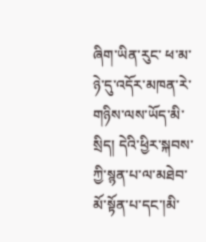ཞིག་ཡིན་རུང་ ཕ་མ་ཉེ་དུ་འདོར་མཁན་རེ་གཉིས་ལས་ཡོད་མི་སྲིད། དེའི་ཕྱིར་སྐབས་ཀྱི་སྙན་པ་ལ་མཐེབ་མོ་སྟོན་པ་དང་།མི་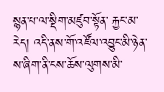སྙན་པ་ལ་སྡིག་མཛུབ་སྟོན་ རྐྱང་མ་རེད། འདི་ནས་གོ་འཛོལ་འབྱུང་མི་ཉེན་ས་ཞིག་ནི་ངས་ཆོས་ལུགས་མི་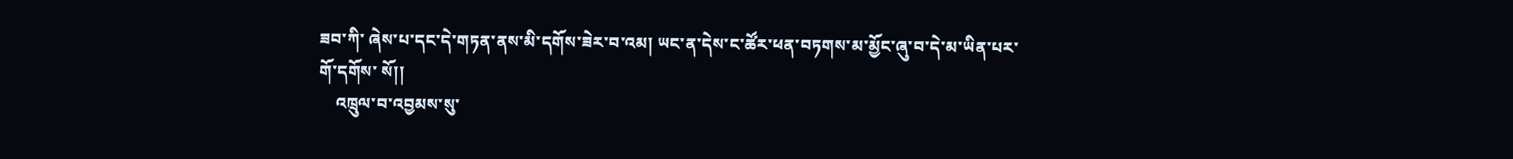ཟབ་ཀི་ ཞེས་པ་དང་དེ་གཏན་ནས་མི་དགོས་ཟེར་བ་འམ། ཡང་ན་དེས་ང་ཚོར་ཕན་བཏགས་མ་མྱོང་ཞུ་བ་དེ་མ་ཡིན་པར་གོ་དགོས་ སོ།།
    འཁྲུལ་བ་འབྱམས་སུ་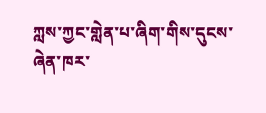ཀླས་ཀྱང་གླེན་པ་ཞིག་གིས་དུངས་ཞེན་ཁར་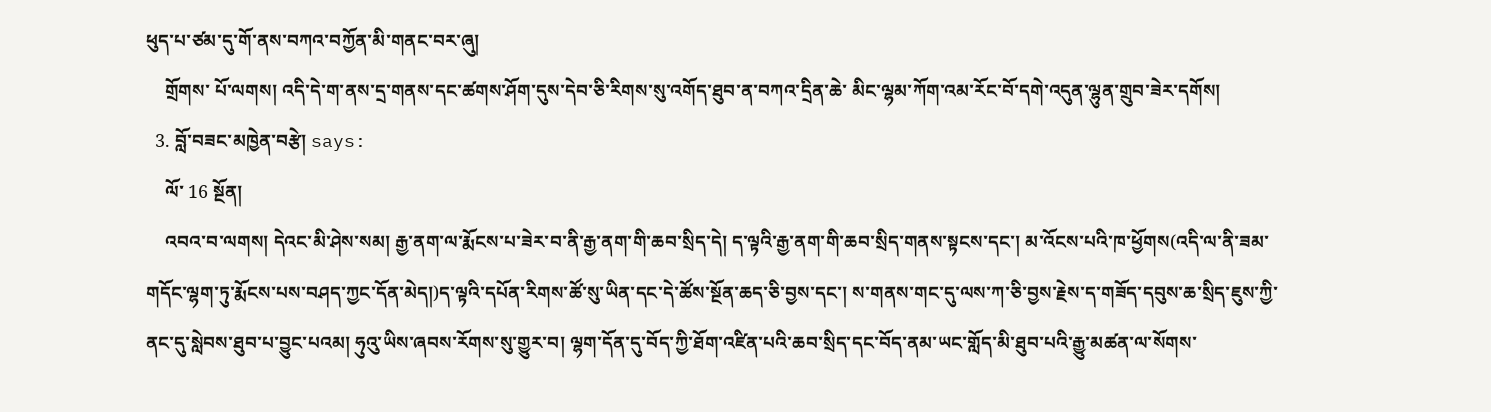ཕུད་པ་ཙམ་དུ་གོ་ནས་བཀའ་བཀྱོན་མི་གནང་བར་ཞུ།
    གྲོགས་ པོ་ལགས། འདི་དེ་ག་ནས་དྲ་གནས་དང་ཚགས་ཤོག་དུས་དེབ་ཅི་རིགས་སུ་འགོད་ཐུབ་ན་བཀའ་དྲིན་ཆེ་ མིང་ལྷམ་ཀོག་འམ་རོང་བོ་དགེ་འདུན་ལྷུན་གྲུབ་ཟེར་དགོས།
  3. བློ་བཟང་མཁྱེན་བརྩེ། says:
    ལོ་ 16 སྔོན།
    འབའ་བ་ལགས། དེའང་མི་ཤེས་སམ། རྒྱ་ནག་ལ་རྨོངས་པ་ཟེར་བ་ནི་རྒྱ་ནག་གི་ཆབ་སྲིད་དེ། ད་ལྟའི་རྒྱ་ནག་གི་ཆབ་སྲིད་གནས་སྟངས་དང་། མ་འོངས་པའི་ཁ་ཕྱོགས(འདི་ལ་ནི་ཟམ་གདོང་ལྷག་ཏུ་རྨོངས་པས་བཤད་ཀྱང་དོན་མེད།)ད་ལྟའི་དཔོན་རིགས་ཚོ་སུ་ཡིན་དང་དེ་ཚོས་སྔོན་ཆད་ཅི་བྱས་དང་། ས་གནས་གང་དུ་ལས་ཀ་ཅི་བྱས་རྗེས་ད་གཟོད་དབུས་ཆ་སྲིད་ཇུས་ཀྱི་ནང་དུ་སླེབས་ཐུབ་པ་བྱུང་པའམ། ཧུའུ་ཡིས་ཞབས་རོགས་སུ་གྱུར་བ། ལྷག་དོན་དུ་བོད་ཀྱི་ཐོག་འཛིན་པའི་ཆབ་སྲིད་དང་བོད་ནམ་ཡང་གློད་མི་ཐུབ་པའི་རྒྱུ་མཚན་ལ་སོགས་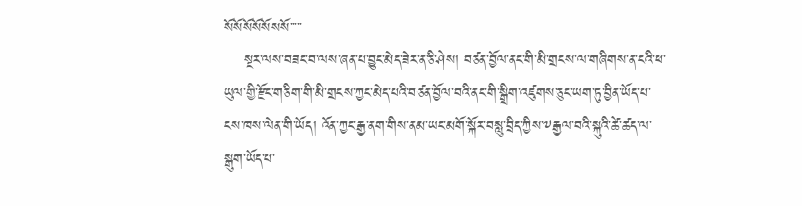སོསོསོསོསོསསོ་་་་་
    སྔར་ལས་བཟང་བ་ལས་ཞན་པ་བྱུང་མེད་ཟེར་ན་ཅི་ཤེས། བཙན་བྱོལ་ནང་གི་མི་གྲངས་ལ་གཞིགས་ན་ངའི་ཕ་ཡུལ་གྱི་རྫོང་གཅིག་གི་མི་གྲངས་ཀྱང་མེད་པའི་བཙན་བྱོལ་བའི་ནང་གི་སྒྲིག་འཛུགས་ཅུང་ཡག་ཏུ་བྱིན་ཡོད་པ་ངས་ཁས་ལེན་གི་ཡོད། འོན་ཀྱང་རྒྱ་ནག་གིས་ནམ་ཡང་མགོ་སྐོར་བསླུ་བྲིད་ཀྱིས་༸རྒྱལ་བའི་སྐུའི་ཚེ་ཚད་ལ་སྒུག་ཡོད་པ་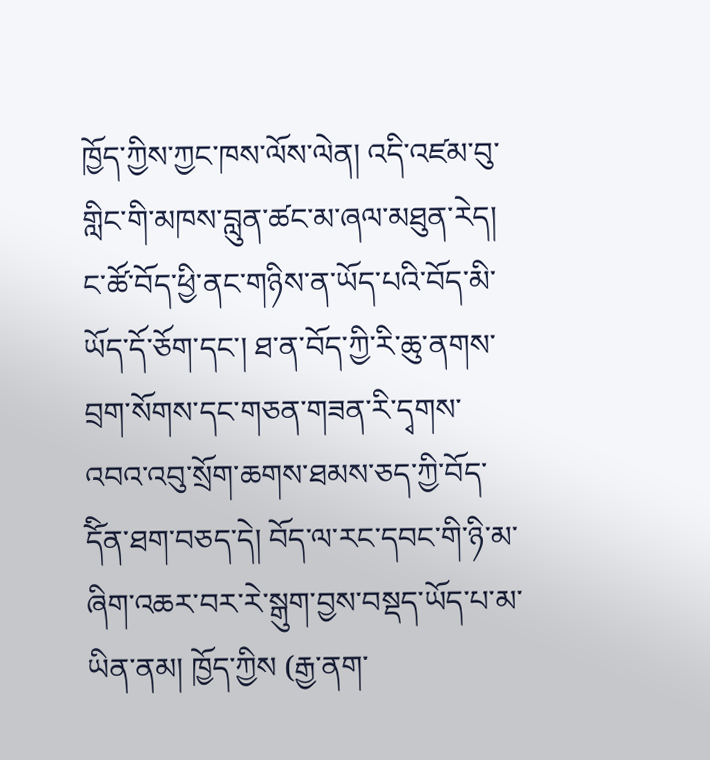ཁྱོད་ཀྱིས་ཀྱང་ཁས་ལོས་ལེན། འདི་འཛམ་བུ་གླིང་གི་མཁས་བླུན་ཚང་མ་ཞལ་མཐུན་རེད། ང་ཚོ་བོད་ཕྱི་ནང་གཉིས་ན་ཡོད་པའི་བོད་མི་ཡོད་དོ་ཅོག་དང་། ཐ་ན་བོད་ཀྱི་རི་ཆུ་ནགས་བྲག་སོགས་དང་གཅན་གཟན་རི་དྭགས་འབའ་འབུ་སྲོག་ཆགས་ཐམས་ཅད་ཀྱི་བོད་དོིན་ཐག་བཅད་དེ། བོད་ལ་རང་དབང་གི་ཉི་མ་ཞིག་འཆར་བར་རེ་སྒུག་བྱས་བསྡད་ཡོད་པ་མ་ཡིན་ནམ། ཁྱོད་ཀྱིས (རྒྱ་ནག་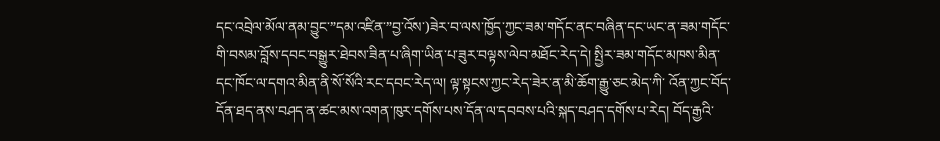དང་འབྲེལ་མོལ་ནམ་བྱུང་”དམ་འཛིན་”བྱ་འོས་)ཟེར་བ་ལས་ཁྱོད་ཀྱང་ཟམ་གདོང་ནང་བཞིན་དང་ཡང་ན་ཟམ་གདོང་གི་བསམ་བློས་དབང་བསྒྱུར་ཐེབས་ཟིན་པ་ཞིག་ཡིན་པ་ཟུར་བལྟས་ལེབ་མཐོང་རེད་དེ། སྤྱིར་ཟམ་གདོང་མཁས་མིན་དང་ཁོང་ལ་དགའ་མིན་ནི་སོ་སོའི་རང་དབང་རེད་ལ། ལྟ་སྟངས་ཀྱང་རེད་ཟེར་ན་མི་ཆོག་རྒྱུ་ཅང་མེད་ཀི་ འོན་ཀྱང་བོད་དོན་ཐད་ནས་བཤད་ན་ཚང་མས་འགན་ཁུར་དགོས་པས་དོན་ལ་དབབས་པའི་སྐད་བཤད་དགོས་པ་རེད། བོད་རྒྱའི་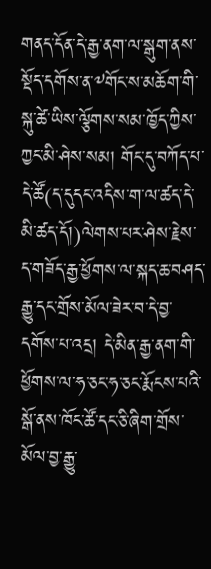གནད་དོན་དེ་རྒྱ་ནག་ལ་སྒུག་ནས་སྡོད་དགོས་ན་༸གོང་ས་མཆོག་གི་སྐུ་ཚེ་ཡིས་ལྕོགས་སམ་ཁྱོད་ཀྱིས་ཀྱང་མི་ཤེས་སམ། གོང་དུ་བཀོད་པ་དེ་ཚོ(ད་དུདང་འདིས་ག་ལ་ཚད་དེ་མི་ཚད་དོ།)ལེགས་པར་ཤེས་རྗེས་ད་གཟོད་རྒྱ་ཕྱོགས་ལ་སྐད་ཆ་བཤད་རྒྱུ་དང་གྲོས་མོལ་ཟེར་བ་དེ་བྱ་དགོས་པ་འདྲ། དེ་མིན་རྒྱ་ནག་གི་ཕྱོགས་ལ་ཧ་ཅང་ཧ་ཅང་རྨོངས་པའི་སྒོ་ནས་ཁོང་ཚོ་དང་ཅི་ཞིག་གྲོས་མོལ་བྱ་རྒྱུ་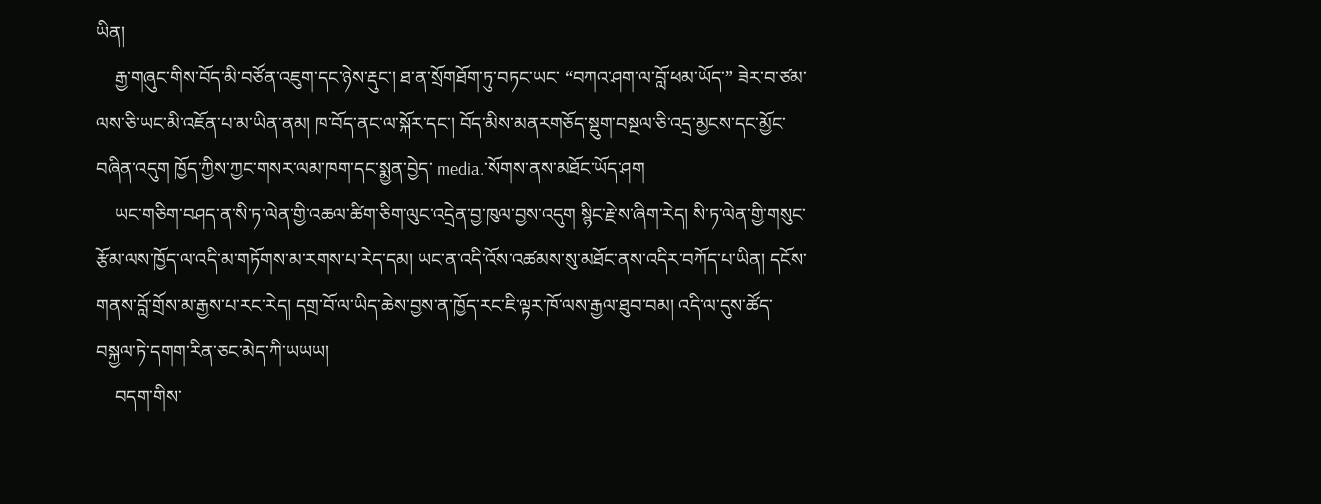ཡིན།
    རྒྱ་གཞུང་གིས་བོད་མི་བཙོན་འཇུག་དང་ཉེས་རྡུང་། ཐ་ན་སྲོགཐོག་ཏུ་བཏང་ཡང་ “བཀའ་ཤག་ལ་བློ་ཕམ་ཡོད་” ཟེར་བ་ཙམ་ལས་ཅི་ཡང་མི་འཇོན་པ་མ་ཡིན་ནམ། ཁ་བོད་ནང་ལ་སྐོར་དང་། བོད་མིས་མནརགཅོད་སྡུག་བསྔལ་ཅི་འདྲ་མྱངས་དང་མྱོང་བཞིན་འདུག ཁྱོད་ཀྱིས་ཀྱང་གསར་ལམ་ཁག་དང་སྨྱན་བྱེད་ media.་སོགས་ནས་མཐོང་ཡོད་ཤག
    ཡང་གཅིག་བཤད་ན་སི་ཏ་ལེན་གྱི་འཆལ་ཚིག་ཅིག་ལུང་འདྲེན་བྱ་ཁུལ་བྱས་འདུག སྙིང་རྗེ་ས་ཞིག་རེད། སི་ཏ་ལེན་གྱི་གསུང་རྩོམ་ལས་ཁྱོད་ལ་འདི་མ་གཏོགས་མ་རགས་པ་རེད་དམ། ཡང་ན་འདི་འོས་འཚམས་སུ་མཐོང་ནས་འདིར་བཀོད་པ་ཡིན། དངོས་གནས་བློ་གྲོས་མ་རྒྱས་པ་རང་རེད། དགྲ་བོ་ལ་ཡིད་ཆེས་བྱས་ན་ཁྱོད་རང་ཇི་ལྟར་ཁོ་ལས་རྒྱལ་ཐུབ་བམ། འདི་ལ་དུས་ཚོད་བསྐྱལ་ཏེ་དགག་རིན་ཅང་མེད་ཀི་ཡཡཡ།
    བདག་གིས་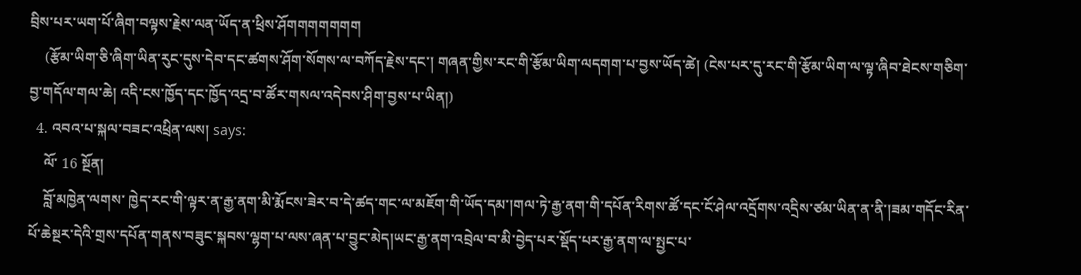བྲིས་པར་ཡག་པོ་ཞིག་བལྟས་རྗེས་ལན་ཡོད་ན་ཕྲིས་ཤོགགགགགགག
    (རྩོམ་ཡིག་ཅི་ཞིག་ཡིན་རུང་དུས་དེབ་དང་ཚགས་ཤོག་སོགས་ལ་བཀོད་རྗེས་དང་། གཞན་གྱིས་རང་གི་རྩོམ་ཡིག་ལདགག་པ་བྱས་ཡོད་ཚེ། (ངེས་པར་དུ་རང་གི་རྩོམ་ཡིག་ལ་ལྟ་ཞིབ་ཐེངས་གཅིག་བྱ་གདོལ་གལ་ཆེ། འདི་ངས་ཁྱོད་དང་ཁྱོད་འདྲ་བ་ཚོར་གསལ་འདེབས་ཤིག་བྱས་པ་ཡིན།)
  4. འབའ་པ་སྐལ་བཟང་འཕྲིན་ལས། says:
    ལོ་ 16 སྔོན།
    བློ་མཁྱེན་ལགས་ ཁྱེད་རང་གི་ལྟར་ན་རྒྱ་ནག་མི་རྨོངས་ཟེར་བ་དེ་ཚད་གང་ལ་མཇོག་གི་ཡོད་དམ་།གལ་ཏེ་རྒྱ་ནག་གི་དཔོན་རིགས་ཚོ་དང་ངོ་ཤེལ་འདྲོགས་འདྲིས་ཙམ་ཡིན་ན་ནི་།ཟམ་གདོང་རིན་པོ་ཆེསྔར་དེའི་གྲས་དཔོན་གནས་བཟུང་སྐབས་ལྷག་པ་ལས་ཞན་པ་བྱུང་མེད།ཡང་རྒྱ་ནག་འབྲེལ་བ་མི་བྱེད་པར་སྡོད་པར་རྒྱ་ནག་ལ་སྤྱང་པ་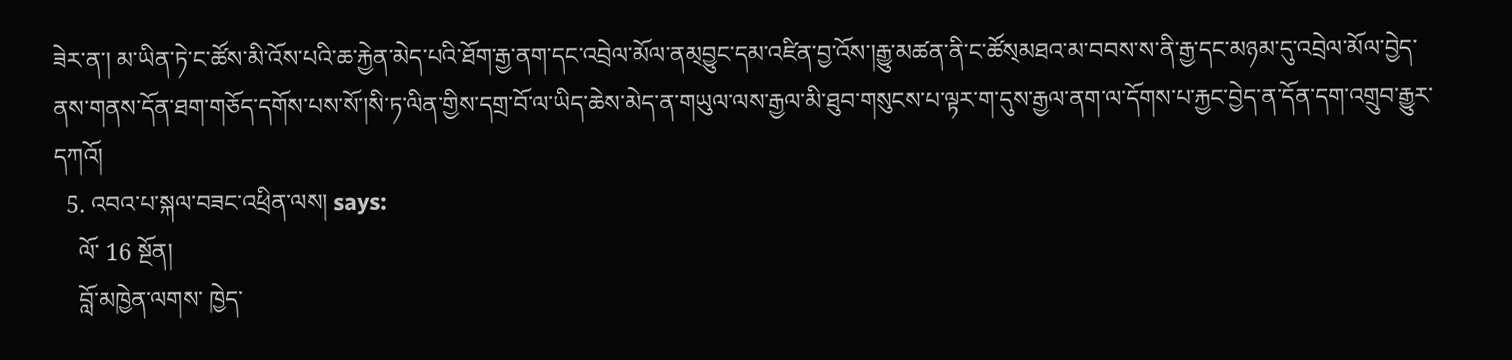ཟེར་ན་། མ་ཡིན་ཏེ་ང་ཚོས་མི་འོས་པའི་ཆ་རྐྱེན་མེད་པའི་ཐོག་རྒྱ་ནག་དང་འབྲེལ་མོལ་ནམ྄བྱུང་དམ་འཛིན་བྱ་འོས་།རྒྱུ་མཚན་ནི་ང་ཚོས྄མཐའ་མ་བབས་ས་ནི་རྒྱ་དང་མཉམ་དུ་འབྲེལ་མོལ་བྱེད་ནས་གནས་དོན་ཐག་གཅོད་དགོས་པས་སོ་།སི་ཏ་ལིན་གྱིས་དགྲ་བོ་ལ་ཡིད་ཆེས་མེད་ན་གཡུལ་ལས་རྒྱལ་མི་ཐུབ་གསུངས་པ་ལྟར་ག་དུས་རྒྱལ་ནག་ལ་དོགས་པ་རྐྱང་བྱེད་ན་དོན་དག་འགྲུབ་རྒྱུར་དཀའོ།
  5. འབའ་པ་སྐལ་བཟང་འཕྲིན་ལས། says:
    ལོ་ 16 སྔོན།
    བློ་མཁྱེན་ལགས་ ཁྱེད་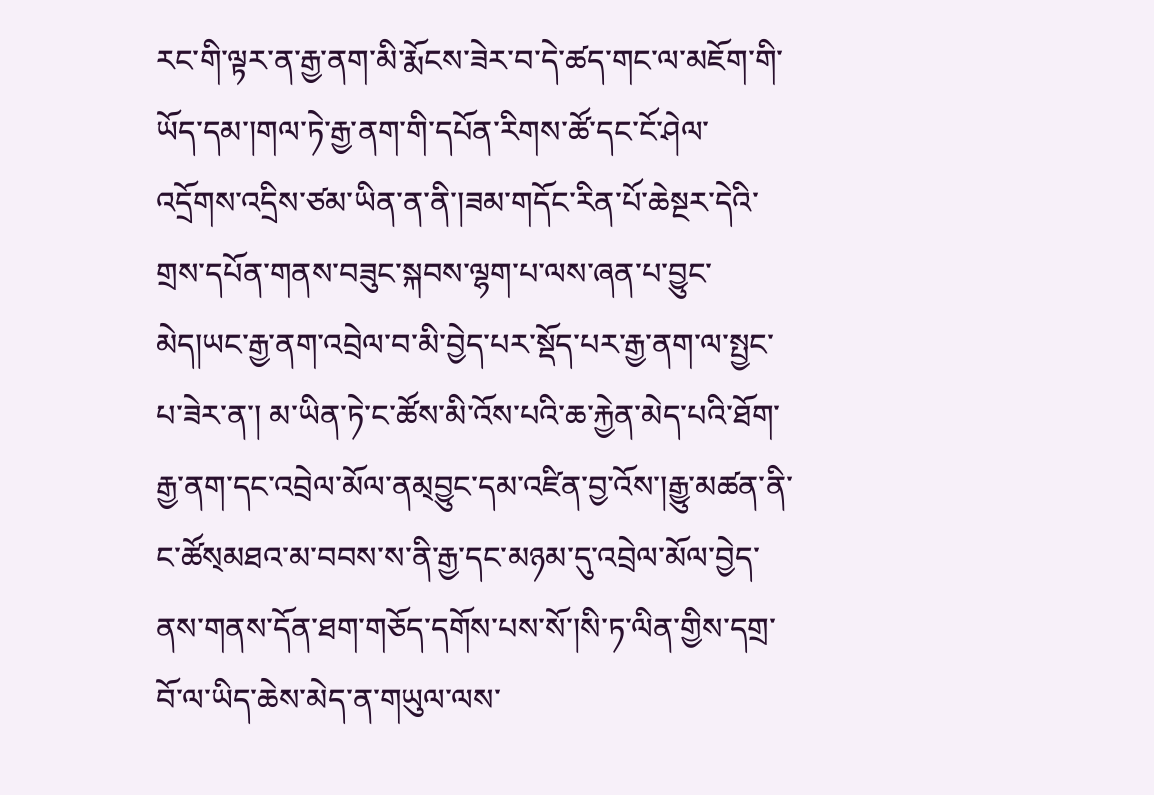རང་གི་ལྟར་ན་རྒྱ་ནག་མི་རྨོངས་ཟེར་བ་དེ་ཚད་གང་ལ་མཇོག་གི་ཡོད་དམ་།གལ་ཏེ་རྒྱ་ནག་གི་དཔོན་རིགས་ཚོ་དང་ངོ་ཤེལ་འདྲོགས་འདྲིས་ཙམ་ཡིན་ན་ནི་།ཟམ་གདོང་རིན་པོ་ཆེསྔར་དེའི་གྲས་དཔོན་གནས་བཟུང་སྐབས་ལྷག་པ་ལས་ཞན་པ་བྱུང་མེད།ཡང་རྒྱ་ནག་འབྲེལ་བ་མི་བྱེད་པར་སྡོད་པར་རྒྱ་ནག་ལ་སྤྱང་པ་ཟེར་ན་། མ་ཡིན་ཏེ་ང་ཚོས་མི་འོས་པའི་ཆ་རྐྱེན་མེད་པའི་ཐོག་རྒྱ་ནག་དང་འབྲེལ་མོལ་ནམ྄བྱུང་དམ་འཛིན་བྱ་འོས་།རྒྱུ་མཚན་ནི་ང་ཚོས྄མཐའ་མ་བབས་ས་ནི་རྒྱ་དང་མཉམ་དུ་འབྲེལ་མོལ་བྱེད་ནས་གནས་དོན་ཐག་གཅོད་དགོས་པས་སོ་།སི་ཏ་ལིན་གྱིས་དགྲ་བོ་ལ་ཡིད་ཆེས་མེད་ན་གཡུལ་ལས་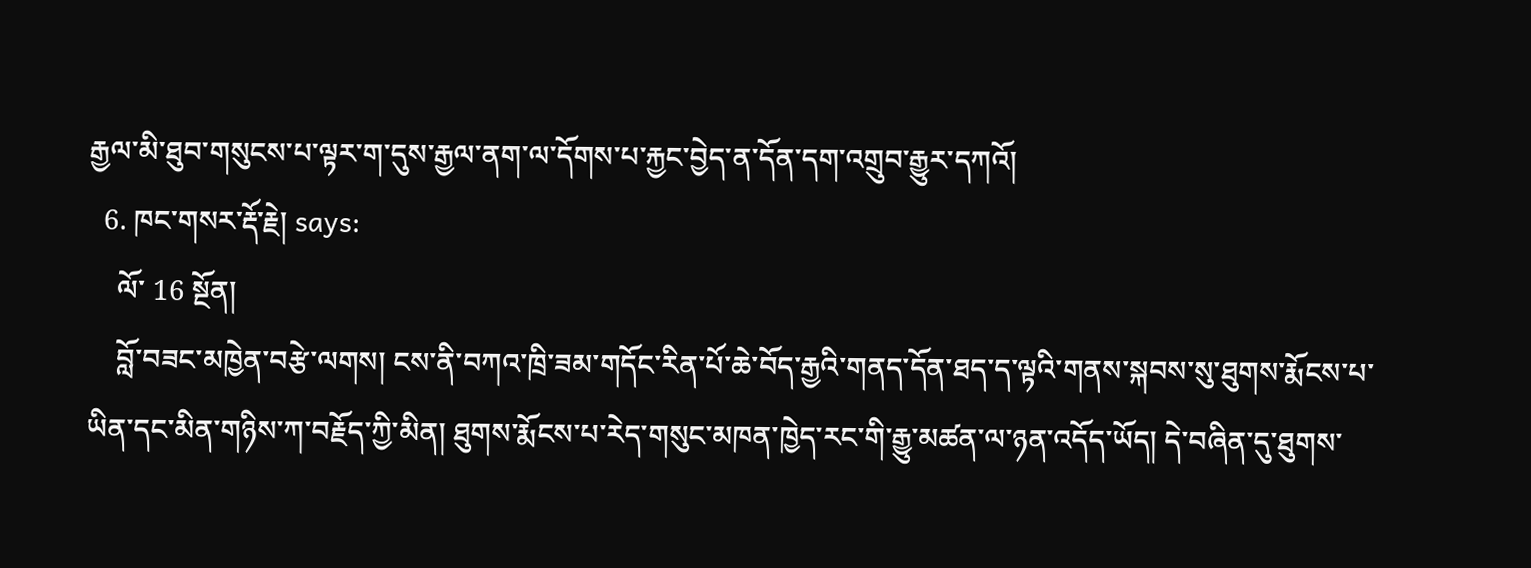རྒྱལ་མི་ཐུབ་གསུངས་པ་ལྟར་ག་དུས་རྒྱལ་ནག་ལ་དོགས་པ་རྐྱང་བྱེད་ན་དོན་དག་འགྲུབ་རྒྱུར་དཀའོ།
  6. ཁང་གསར་རྡོ་རྗེ། says:
    ལོ་ 16 སྔོན།
    བློ་བཟང་མཁྱེན་བརྩེ་ལགས། ངས་ནི་བཀའ་ཁྲི་ཟམ་གདོང་རིན་པོ་ཆེ་བོད་རྒྱའི་གནད་དོན་ཐད་ད་ལྟའི་གནས་སྐབས་སུ་ཐུགས་རྨོངས་པ་ཡིན་དང་མིན་གཉིས་ཀ་བརྗོད་ཀྱི་མིན། ཐུགས་རྨོངས་པ་རེད་གསུང་མཁན་ཁྱེད་རང་གི་རྒྱུ་མཚན་ལ་ཉན་འདོད་ཡོད། དེ་བཞིན་དུ་ཐུགས་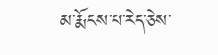མ་རྨོངས་པ་རེད་ཅེས་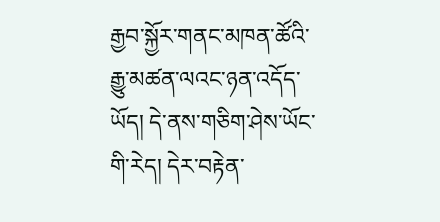རྒྱབ་སྐྱོར་གནང་མཁན་ཚོའི་རྒྱུ་མཚན་ལའང་ཉན་འདོད་ཡོད། དེ་ནས་གཅིག་ཤེས་ཡོང་གི་རེད། དེར་བརྟེན་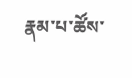རྣམ་པ་ཚོས་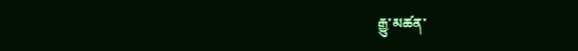རྒྱུ་མཚན་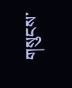གསུངས་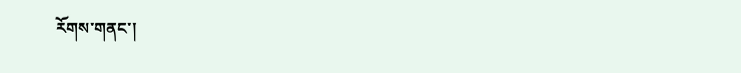རོགས་གནང་།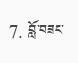7. བློ་བཟང་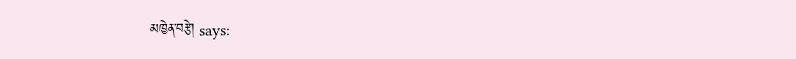མཁྱེན་བརྩེ། says: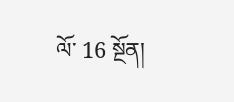ལོ་ 16 སྔོན།